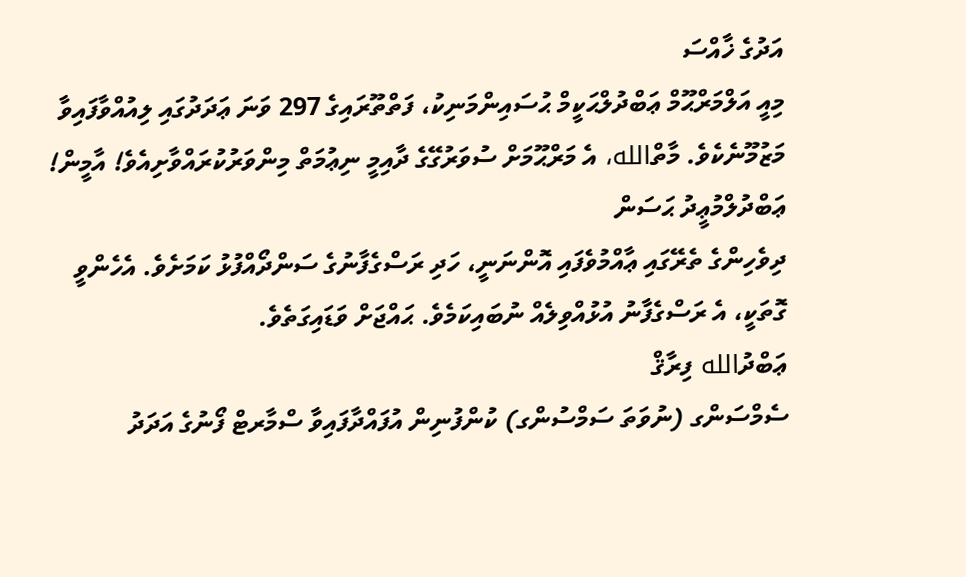އަދުގެ ޚާއްސަ
މިއީ އަލްމަރްޙޫމް ޢަބްދުލްޙަކީމް ޙުސައިންމަނިކު، ފަތްތޫރައިގެ 297 ވަނަ ޢަދަދުގައި ލިއުއްވާފައިވާ މަޒުމޫނެކެވެ. މާތްالله، އެ މަރްޙޫމަށް ސުވަރުގޭގެ ދާއިމީ ނިޢުމަތް މިންވަރުކުރައްވާށިއެވެ! އާމީން!
ޢަބްދުލްމުޢީދު ޙަސަން
ދިވެހިންގެ ތެރޭގައި ޢާއްމުވެފައި އޮންނަނީ، ހަދި ރަސްގެފާނުގެ ސަންދޯއްފުޅު ކަމަށެވެ. އެހެންވީ ގޮތަކީ، އެ ރަސްގެފާނު އުޅުއްވިލެއް ނުބައިކަމެވެ. ޙައްޖަށް ވަޑައިގަތެވެ.
ޢަބްދުالله ފިރާޤް
ސެމްސަންގ (ނުވަތަ ސަމްސުންގ) ކުންފުނިން އުފައްދާފައިވާ ސްމާރޓް ފޯނުގެ އަދަދު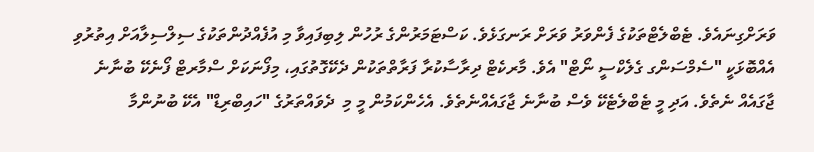ވަރަށްގިނައެވެ. ޓެބްލެޓްތަކުގެ ފެންވަރު ވަރަށް ރަނގަޅެވެ. ކަސްޓަމަރުންގެ ރުހުން ލިބިފައިވާ މި އުފެއްދުންތަކުގެ ސިލްސިލާއަށް އިތުރުވި އެއްބޮޅަކީ "ސެމްސަންގ ގެލެކްސީ ނޯޓް" އެވެ. މާރކެޓް ދިރާސާކުރާ ފަރާތްތަކުން ދެކޭގޮތުގައި، މިފޯނަކަށް ސްމާރޓް ފޯނެކޭ ބުނާނެ ޖާގައެއް ނެތެވެ. އަދި މީ ޓެބްލެޓެކޭ ވެސް ބުނާނެ ޖާގައެއްނެތެވެ. އެހެންކަމުން މީ މި  ދެވައްތަރުގެ "ހައިބްރިޑް" އެކޭ ބުނުންމާ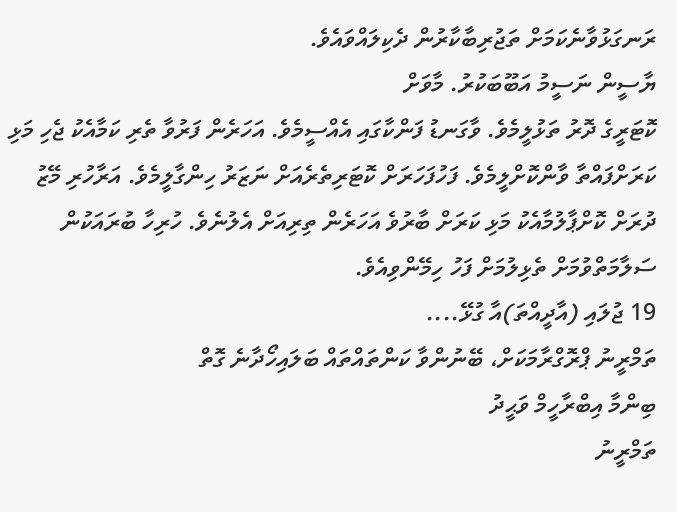ރަނގަޅުވާނެކަމަށް ތަޖުރިބާކާރުން ދެކިލައްވައެވެ.
ޔާސީން ނަސީމު އަބޫބަކުރު. މާވަށް
ކޮޓަރީގެ ދޮރު ތަޅުލީމެވެ. ވާގަނޑު ފަންކާގައި އެއްސީމެވެ. އަހަރެން ފަރުވާ ތެރި ކަމާއެކު ޖެހި މަޅި ކަރަށްފައްތާ ވާންކޮށްލީމެވެ. ފަހުފަހަރަށް ކޮޓަރިތެރެއަށް ނަޒަރު ހިންގާލީމެވެ. އަރާހުރި މޭޒު ދުރަށް ކޮށްޕާލުމާއެކު މަޅި ކަރަށް ބާރުވެ އަހަރެން ތިރިއަށް އެލުނެވެ. ހުރިހާ ބުރައަކުން ސަލާމަތްވުމަށް ތެޅިލުމަށް ފަހު ހިމޭންވިއެވެ.
19 ޖުލައި (އާދީއްތަ)އާ ގުޅޭ....
ތަމްރީނު ޕްރޮގްރާމަކަށް، ބޭނުންވާ ކަންތައްތައް ބަލައިހޯދާނެ ގޮތް
ބިންމާ އިބްރާހީމް ވަޙީދު
ތަމްރީނު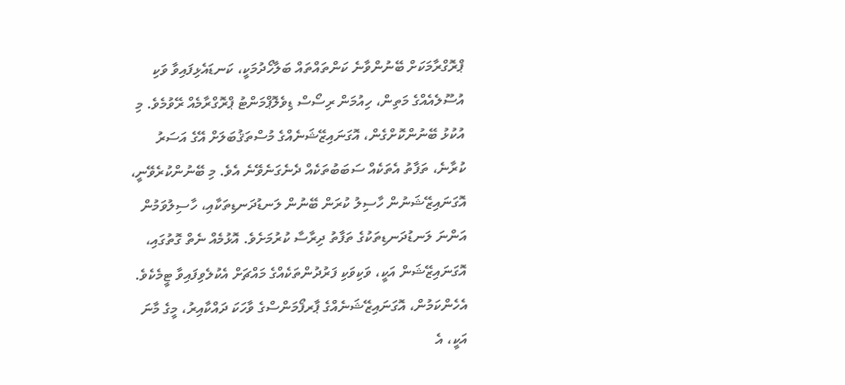ޕްރޮގްރާމަކަށް ބޭނުންވާނެ ކަންތައްތައް ބަލާހޯދުމަކީ، ކަނޑައެޅިފައިވާ ވަކި އުސޫލެއެއްގެ މަތިން، ހިއުމަން ރިސޯސް ޑިވެލޮޕްމަންޓު ޕްރޮގްރާމެއް ރޭވުމެވެ. މި އުކުޅު ބޭނުންކޮށްގެން، އޮގަނައިޒޭޝަނެއްގެ މުސްތަޤުބަލަށް އޭގެ އަސަރު ކުރާނެ، ތަފާތު އެތަކެއް ސަބަބުތަކެއް ދެނެގަނެވޭނެ އެވެ. މި ބޭނުންކުރެވޭނީ، އޮގަނައިޒޭޝަނުން ހާސިލު ކުރަން ބޭނުން ލަނޑުދަނޑިތަކާއި، ހާސިލުވަމުން އަންނަ ލަނޑުދަނޑިތަކުގެ ތަފާތު ދިރާސާ ކުރުމަށެވެ. އޮޅުމެއް ނެތް ގޮތުގައި، އޮގަނައިޒޭޝަން އަކީ، ވަކިވަކި ފަރުދުންތަކެއްގެ މައްޗަށް އެކުލެވިފައިވާ ޓީމެކެވެ. އެހެންކަމުން، އޮގަނައިޒޭޝަނެއްގެ ޕާރފޯމަންސްގެ ވާހަކަ ދައްކާއިރު، މީގެ މާނަ އަކީ، އެ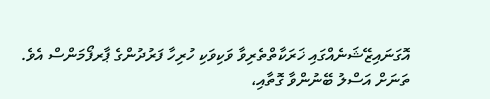އޮގަނައިޒޭޝަނެއްގައި ޚަރަކާތްތެރިވާ ވަކިވަކި ހުރިހާ ފަރުދުންގެ ޕާރފޯމަންސް އެވެ. ތަނަށް އަސްލު ބޭނުންވާ ގޮތާއި،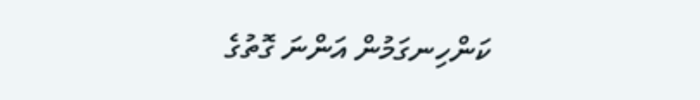ކަންހިނގަމުން އަންނަ ގޮތުގެ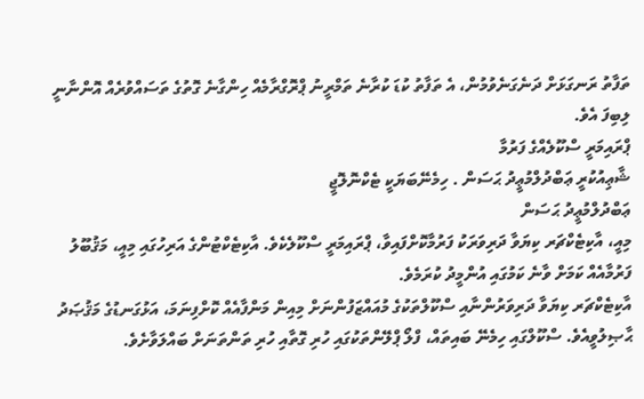ތަފާތު ރަނގަޅަށް ދަނެގަނެވުމުން، އެ ތަފާތު ކުޑަ ކުރާނެ ތަމްރީނު ޕްރޮގްރާމެއް ހިންގާނެ ގޮތުގެ ތަސައްވުރެއް އޮންނާނީ ލިބިފަ އެވެ.
ޕްރައިމަރީ ސްކޫލެއްގެ ފަރުމާ
ޝާޢިއުކުރީ ޢަބްދުލްމުޢީދު ޙަސަން . ހިމެނޭބަޔަކީ ޓެކްނޮލޮޖީ
ޢަބްދުލްމުޢީދު ޙަސަން
މިއީ، އާކިޓެކްޗަރ ކިޔަވާ ދަރިވަރަކު ފަރުމާކޮށްފައިވާ، ޕްރައިމަރީ ސްކޫލެކެވެ. އާކިޓެކްޓުންގެ އަރިހުގައި މިއީ، މަޤުބޫލު ފަރުމާއެއް ކަމަށް ވާނެ ކަމުގައި އުންމީދު ކުރަމެވެ.
އާކިޓެކްޗަރ ކިޔަވާ ދަރިވަރުންނާއި ސްކޫލްތަކުގެ މުއައްޒަފުންނަށް މިއިން މަންފާއެއް ކޮށްފިނަމަ، އަޅުގަނޑުގެ މަޤުޞަދު ޙާޞިލުވީއެވެ. ސްކޫލްގައި ހިމެނޭ ބައިތައް، ފްލޯ ޕްލޭންތަކުގައި ހުރި ގޮތާއި ހުރި ތަންތަނަށް ބައްލަވާށެވެ.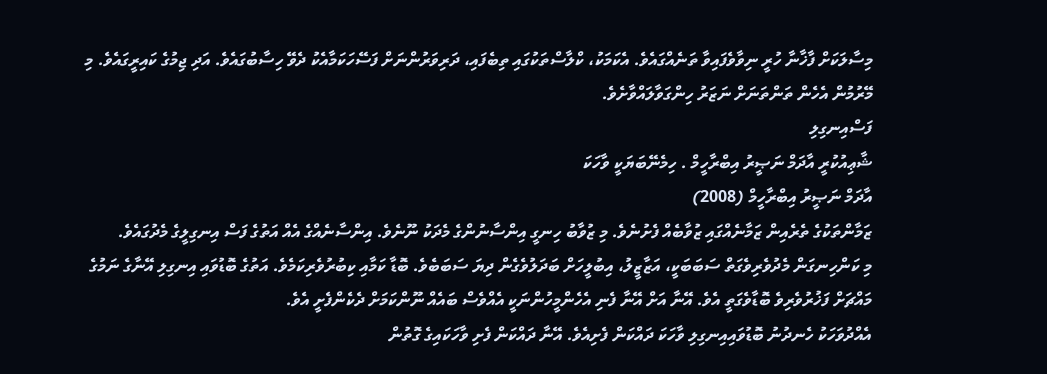މިސާލަކަށް ފާޚާނާ ހުރީ ނިވާވެފައިވާ ތަނެއްގައެވެ. އެކަމަކު، ކްލާސްތަކުގައި ތިބެފައި، ދަރިވަރުންނަށް ފަސޭހަކަމާއެކު ދެވޭ ހިސާބުގައެވެ. އަދި ޖިމުގެ ކައިރީގައެވެ. މި މޭރުމުން އެހެން ތަންތަނަށް ނަޒަރު ހިންގަވާލައްވާށެވެ.
ފަސްއިނގިލި
ޝާޢިއުކުރީ އާދަމް ނަޞީރު އިބްރާހީމް . ހިމެނޭބަޔަކީ ވާހަކަ
އާދަމް ނަޞީރު އިބްރާހީމް (2008)
ޒަމާންތަކުގެ ތެރެއިން ޒަމާނެއްގައި ޒުވާބެއް ފެށުނެވެ. މި ޒުވާބު ހިނގީ އިންސާނުންގެ މެދަކު ނޫނެވެ. އިންސާނެއްގެ އެއް އަތުގެ ފަސް އިނގިލީގެ މެދުގައެވެ.
މި ކަންހިނގަން މެދުވެރިވެގަތް ސަބަބަކީ، އަޒާޒީލު، އިބުލީހަށް ބަދަލުވެގެން ދިޔަ ސަބަބެވެ. ބޮޑާ ކަމާއި ކިބުރުވެރިކަމެވެ. އަތުގެ ބޮޑުވައި އިނގިލި އޭނާގެ ނަމުގެ މައްޗަށް ފަޚުރުވެރިވެ ބޮޑާވެގަތީ އެވެ. އޭނާ އަށް އޭނާ ފެނި އެހެންމީހުންނަކީ އެއްވެސް ބައެއް ނޫންކަމަށް ދެކެންފެށީ އެވެ.
އެއްދުވަހަކު ހެނދުނު ބޮޑުވައިއިނގިލި ވާހަކަ ދައްކަން ފެށިއެވެ. އޭނާ ދައްކަން ފެށި ވާހަކައިގެ ގޮތުން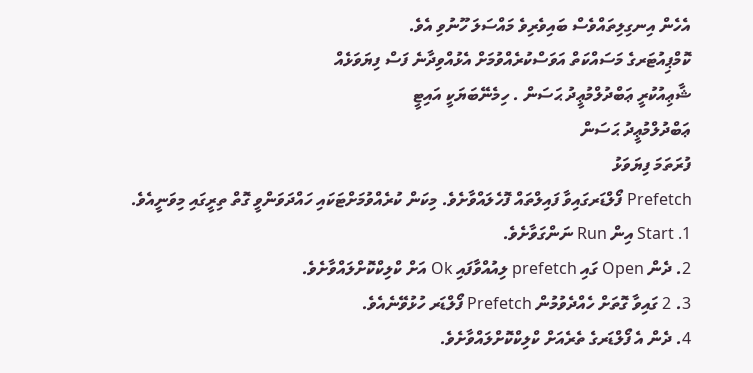އެހެން އިނގިލިތައްވެސް ބައިވެރިވެ މައްސަލަ ހޫނުވި އެވެ.
ކޮމްޕިއުޓަރގެ މަސައްކަތް އަވަސްކުރެއްވުމަށް އެޅުއްވިދާނެ ފަސް ފިޔަވަޅެއް
ޝާޢިއުކުރީ ޢަބްދުލްމުޢީދު ޙަސަން . ހިމެނޭބަޔަކީ އައިޓީ
ޢަބްދުލްމުޢީދު ޙަސަން
ފުރަތަމަ ފިޔަވަޅު
Prefetch ފޯލްޑަރގައިވާ ފައިލްތައް ފޮހެލައްވާށެވެ. މިކަން ކުރެއްވުމަށްޓަކައި ހައްދަވަންވީ ގޮތް ތިރީގައި މިވަނީއެވެ.
1. Start އިން Run ނަންގަވާށެވެ.
2. ދެން Open ގައި prefetch ލިއުއްވާފައި Ok އަށް ކްލިކްކޮށްލައްވާށެވެ.
3. 2 ގައިވާ ގޮތަށް ހެއްދެވުމުން Prefetch ފޯލްޑަރ ހުޅުވޭނެއެވެ.
4. ދެން އެ ފޯލްޑަރގެ ތެރެއަށް ކްލިކްކޮށްލައްވާށެވެ.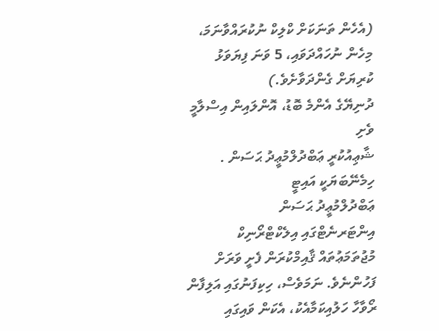(އެހެން ތަނަކަށް ކްލިކް ނުކުރައްވާނަމަ، މިހެން ނުހައްދަވައި، 5 ވަނަ ފިޔަވަޅު ކުރިޔަށް ގެންދަވާށެވެ.)
ދުނިޔޭގެ އެންމެ ބޮޑު، އޮންލައިން އިސްލާމީ ވެށި
ޝާޢިއުކުރީ ޢަބްދުލްމުޢީދު ޙަސަން . ހިމެނޭބަޔަކީ އައިޓީ
ޢަބްދުލްމުޢީދު ޙަސަން
އިންޓަރނެޓްގައި އިލެކްޓްރޯނިކް މުޖުތަމަޢުތައް ޤާއިމްކުރަން ފެށީ ވަރަށް ފަހުންނެވެ. ނަމަވެސް، ހިކިފަނުގައި އަލިފާން ރޯވާހާ ހަލުއިކަމާއެކު، އެކަން ވައިގައި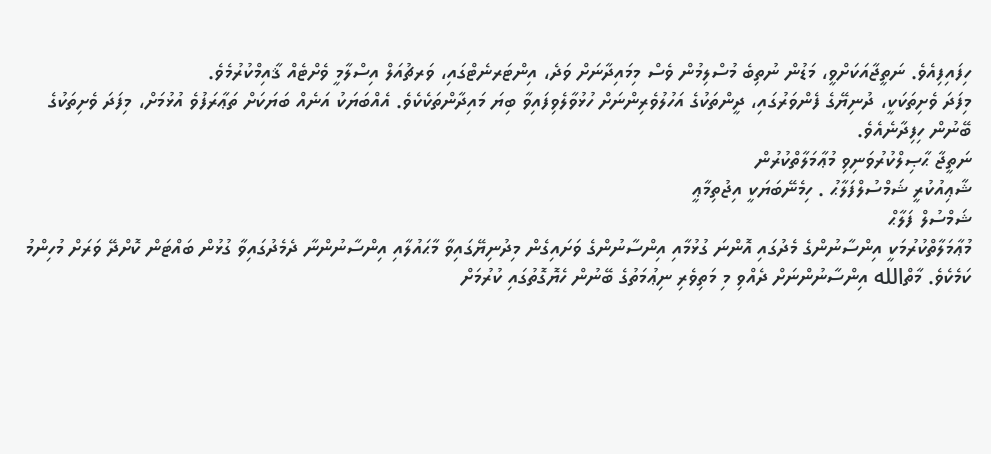ހިފައިފިއެވެ. ނަތީޖާއަކަށްވީ، މަޑުން ނުތިބެ މުސްލިމުން ވެސް މިމައިދާނަށް ވަދެ، އިންޓަރނެޓްގައި، ވަރޗުއަލް އިސްލާމީ ވެށްޓެއް ޤާއިމްކުރުމެވެ.
މިފަދަ ވެށިތަކަކީ، ދުނިޔޭގެ ފެންވަރުގައި، ދީންތަކުގެ އަހުލުވެރިންނަށް ހުޅުވާލެވިފައިވާ ބިޔަ މައިދާންތަކެކެވެ. އެއްބަޔަކު އަނެއް ބަޔަކަށް ތަޢާރަފުވެ އުޅުމަށް، މިފަދަ ވެށިތަކުގެ ބޭނުން ހިފިދާނެއެވެ.
ނަތީޖާ ޙާޞިލްކުރުވަނިވި މުޢާމަލާތްކުރުން
ޝާޢިއުކުރީ ޝަމްސުލްފަލާޙު . ހިމެނޭބަޔަކީ އިޖުތިމާޢީ
ޝަމްސުލް ފަލާޙް
މުޢާމަލާތްކުރުމަކީ އިންސާނުންގެ މެދުގައި އޮންނަ ގުޅުމާއި އިންސާނުންގެ ވަށައިގެން މިދުނިޔޭގައިވާ މާޙައުލާއި އިންސާނުންނާ ދެމެދުގައިވާ ގުޅުން ބައްޓަން ކޮށްދޭ ވަރަށް މުހިންމު ކަމެކެވެ. މާތްالله އިންސާނުންނަށް ދެއްވި މި މަތިވެރި ނިޢުމަތުގެ ބޭނުން ހެޔޮގޮތުގައި ކުރުމަށް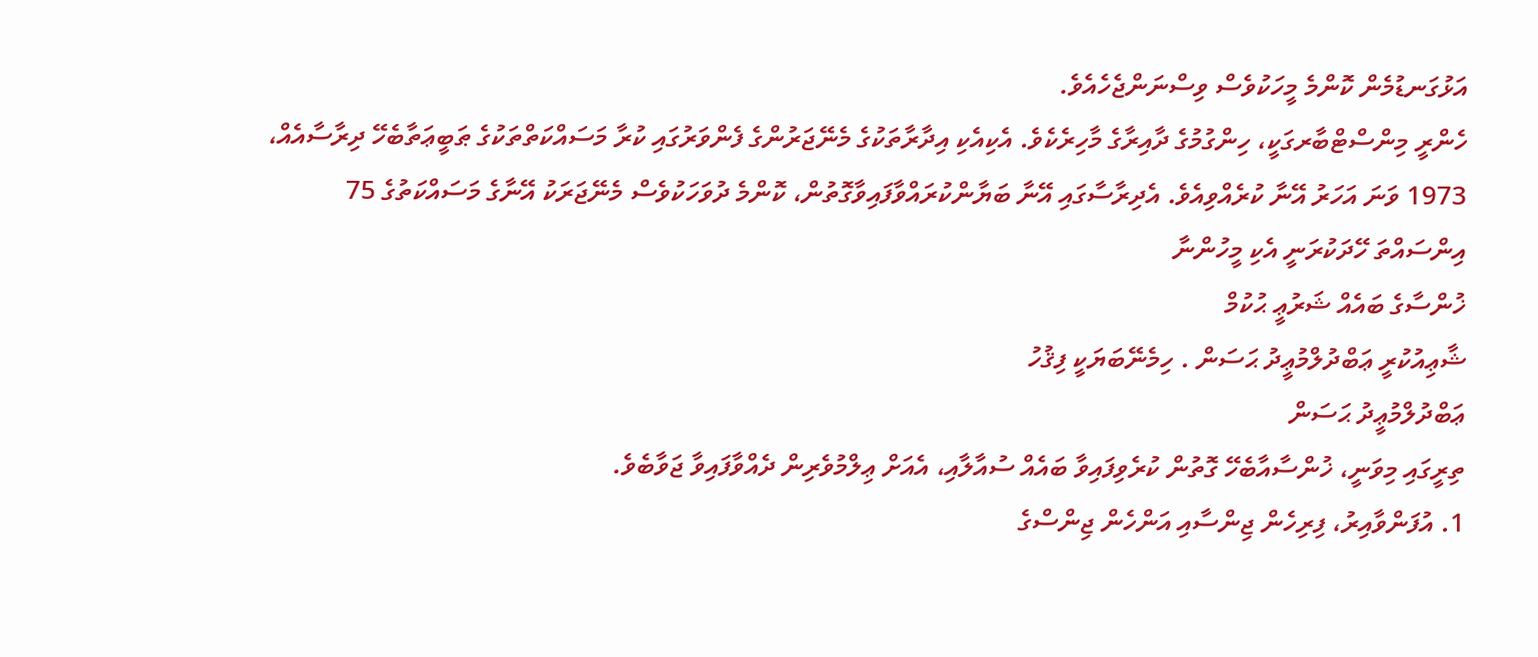އަޅުގަނޑުމެން ކޮންމެ މީހަކުވެސް ވިސްނަންޖެހެއެވެ.
ހެންރީ މިންސްޓްބާރގަކީ، ހިންގުމުގެ ދާއިރާގެ މާހިރެކެވެ. އެކިއެކި އިދާރާތަކުގެ މެނޭޖަރުންގެ ފެންވަރުގައި ކުރާ މަސައްކަތްތަކުގެ ޠަބީޢަތާބެހޭ ދިރާސާއެއް، 1973 ވަނަ އަހަރު އޭނާ ކުރެއްވިއެވެ. އެދިރާސާގައި އޭނާ ބަޔާންކުރައްވާފައިވާގޮތުން، ކޮންމެ ދުވަހަކުވެސް މެނޭޖަރަކު އޭނާގެ މަސައްކަތުގެ 75 އިންސައްތަ ހޭދަކުރަނީ އެކި މީހުންނާ
ޚުންސާގެ ބައެއް ޝަރުޢީ ޙުކުމް
ޝާޢިއުކުރީ ޢަބްދުލްމުޢީދު ޙަސަން . ހިމެނޭބަޔަކީ ފިޤުހު
ޢަބްދުލްމުޢީދު ޙަސަން
ތިރީގައި މިވަނީ، ޚުންސާއާބެހޭ ގޮތުން ކުރެވިފައިވާ ބައެއް ސުއާލާއި، އެއަށް ޢިލްމުވެރިން ދެއްވާފައިވާ ޖަވާބެވެ.
1. އުފަންވާއިރު، ފިރިހެން ޖިންސާއި އަންހެން ޖިންސްގެ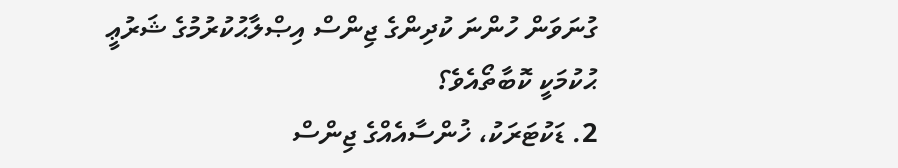ގުނަވަން ހުންނަ ކުދިންގެ ޖިންސް އިޞްލާޙުކުރުމުގެ ޝަރުޢީ ޙުކުމަކީ ކޮބާތޯއެވެ؟
2. ޑަކުޓަރަކު، ޚުންސާއެއްގެ ޖިންސް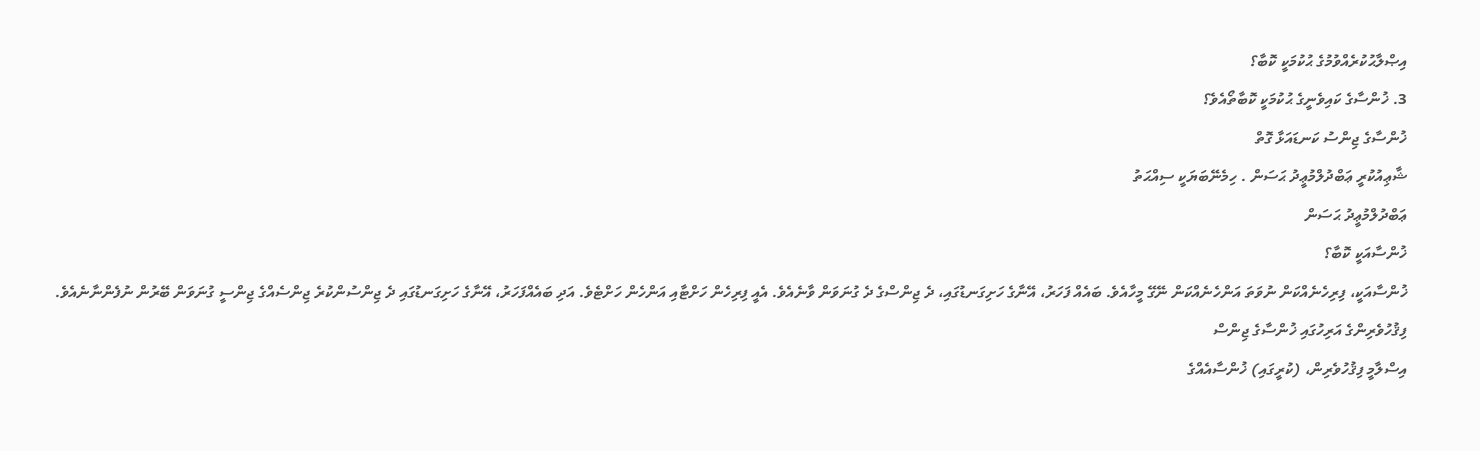އިޞްލާޙުކުރެއްވުމުގެ ޙުކުމަކީ ކޮބާ؟
3. ޚުންސާގެ ކައިވެނީގެ ޙުކުމަކީ ކޮބާތޯއެވެ؟
ޚުންސާގެ ޖިންސު ކަނޑައަޅާ ގޮތް
ޝާޢިއުކުރީ ޢަބްދުލްމުޢީދު ޙަސަން . ހިމެނޭބަޔަކީ ސިއްޙަތު
ޢަބްދުލްމުޢީދު ޙަސަން
ޚުންސާއަކީ ކޮބާ؟
ޚުންސާއަކީ، ފިރިހެނެއްކަން ނުވަތަ އަންހެނެއްކަން ނޭގޭ މީހާއެވެ. ބައެއް ފަހަރު، އޭނާގެ ހަށިގަނޑުގައި، ދެ ޖިންސްގެ ދެ ގުނަވަން ވާނެއެވެ. އެއީ ފިރިހެން ހަށްޓާއި އަންހެން ހަށްޓެވެ. އަދި ބައެއްފަހަރު، އޭނާގެ ހަށިގަނޑުގައި ދެ ޖިންސުންކުރެ ޖިންސެއްގެ ޖިންސީ ގުނަވަން ބޭރުން ނުފެންނާނެއެވެ.
ފިޤުހުވެރިންގެ އަރިހުގައި ޚުންސާގެ ޖިންސް
އިސްލާމީ ފިޤުހުވެރިން، (ކުރީގައި) ޚުންސާއެއްގެ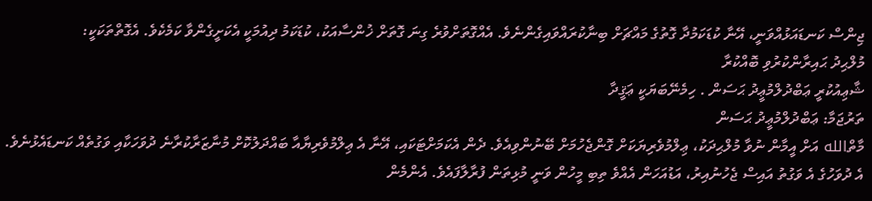ޖިންސް ކަނޑައަޅުއްވަނީ، އޭނާ ކުޑަކަމުދާ ގޮތުގެ މައްޗަށް ބިނާކުރައްވައިގެންނެވެ. އެއްގޮތަށްވުރެ ގިނަ ގޮތަށް ޚުންސާއަކު، ކުޑަކަމު ދިއުމަކީ އެކަށީގެންވާ ކަމެކެވެ. އެގޮތްތަކަކީ:
މުލްޙިދު ޙައިރާންކުރުވި ބޮއްކުރާ
ޝާޢިއުކުރީ ޢަބްދުލްމުޢީދު ޙަސަން . ހިމެނޭބަޔަކީ ޢަޤީދާ
ތަރުޖަމާ: ޢަބްދުލްމުޢީދު ޙަސަން
މާތްالله އަށް އީމާން ނުވާ މުލްޙިދަކު، ޢިލްމުވެރިޔަކަށް ގޮންޖެހުމަށް ބޭނުންވިއެވެ. ދެން އެކަމަށްޓަކައި، އޭނާ އެ ޢިލްމުވެރިޔާއާ ބައްދަލުކޮށް މުނާޒަރާކުރާނެ ދުވަހަކާއި ވަގުތެއް ކަނޑައެޅުނެވެ. އެ ދުވަހުގެ އެ ވަގުތު އައިސް ޖެހުނުއިރު، އަޑުއަހަން އެއްވެ ތިބި މީހުން ވަނީ މުޅިތަން ފުރާލާފައެވެ. އެންމެން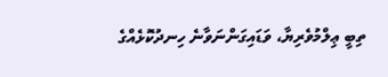ތިބީ ޢިލްމުވެރިޔާ، ވަޑައިގަންނަވާނެ ހިނދުކޮޅެއްގެ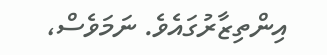އިންތިޒާރުގައެވެ. ނަމަވެސް،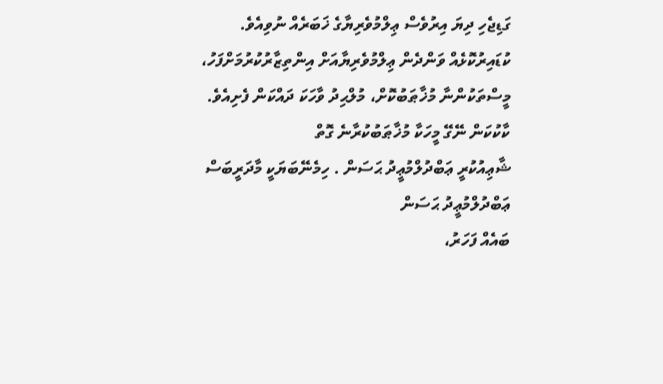ގަޑިޖެހި ދިޔަ އިރުވެސް ޢިލްމުވެރިޔާގެ ޚަބަރެއް ނުވިއެވެ.
ކުޑައިރުކޮޅެއް ވަންދެން ޢިލްމުވެރިޔާއަށް އިންތިޒާރުކުރުމަށްފަހު، މީސްތަކުންނާ މުޚާޠަބުކޮށް، މުލްޙިދު ވާހަކަ ދައްކަން ފެށިއެވެ.
ކާކުކަން ނޭގޭ މީހަކާ މުޚާޠަބުކުރާނެ ގޮތް
ޝާޢިއުކުރީ ޢަބްދުލްމުޢީދު ޙަސަން . ހިމެނޭބަޔަކީ މާދަރީބަސް
ޢަބްދުލްމުޢީދު ޙަސަން
ބައެއް ފަހަރު،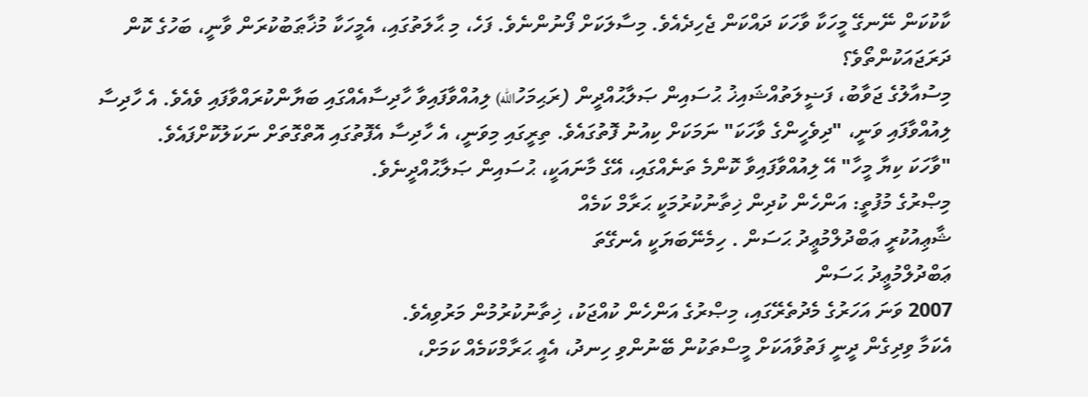ކާކުކަން ނޭނގޭ މީހަކާ ވާހަކަ ދައްކަން ޖެހިދެއެވެ. މިސާލަކަށް ފޯނުންނެވެ. ފަހެ، މި ޙާލަތުގައި، އެމީހަކާ މުޚާޠަބުކުރަން ވާނީ، ބަހުގެ ކޮން ދަރަޖައަކުންތޯވެ؟
މިސުއާލުގެ ޖަވާބު، ފަޟީލަތުއްޝައިޚު ޙުސައިން ޞަލާޙުއްދީން (ރަޙިމަހުالله) ލިއުއްވާފައިވާ ހާދިސާއެއްގައި ބަޔާންކުރައްވާފައި ވެއެވެ. އެ ހާދިސާ ލިއުއްވާފައި ވަނީ، "ދިވެހީންގެ ވާހަކަ" ނަމަކަށް ކިއުނު ފޮތުގައެވެ. ތިރީގައި މިވަނީ، އެ ހާދިސާ އެފޮތުގައި އޮތްގޮތަށް ނަކަލުކޮށްފައެވެ.
"ވާހަކަ ކިޔާ މީހާ" އޭ ލިއުއްވާފައިވާ ކޮންމެ ތަނެއްގައި، އޭގެ މާނައަކީ، ޙުސައިން ޞަލާޙުއްދީނެވެ.
މިޞްރުގެ މުފުތީ: އަންހެން ކުދިން ޚިތާނުކުރުމަކީ ޙަރާމް ކަމެއް
ޝާޢިއުކުރީ ޢަބްދުލްމުޢީދު ޙަސަން . ހިމެނޭބަޔަކީ އެނގޭތަ
ޢަބްދުލްމުޢީދު ޙަސަން
2007 ވަނަ އަހަރުގެ މެދުތެރޭގައި، މިޞްރުގެ އަންހެން ކުއްޖަކު، ޚިތާނުކުރުމުން މަރުވިއެވެ.
އެކަމާ ވިދިގެން ދީނީ ފަތުވާއަކަށް މީސްތަކުން ބޭނުންވި ހިނދު، އެއީ ޙަރާމްކަމެއް ކަމަށް،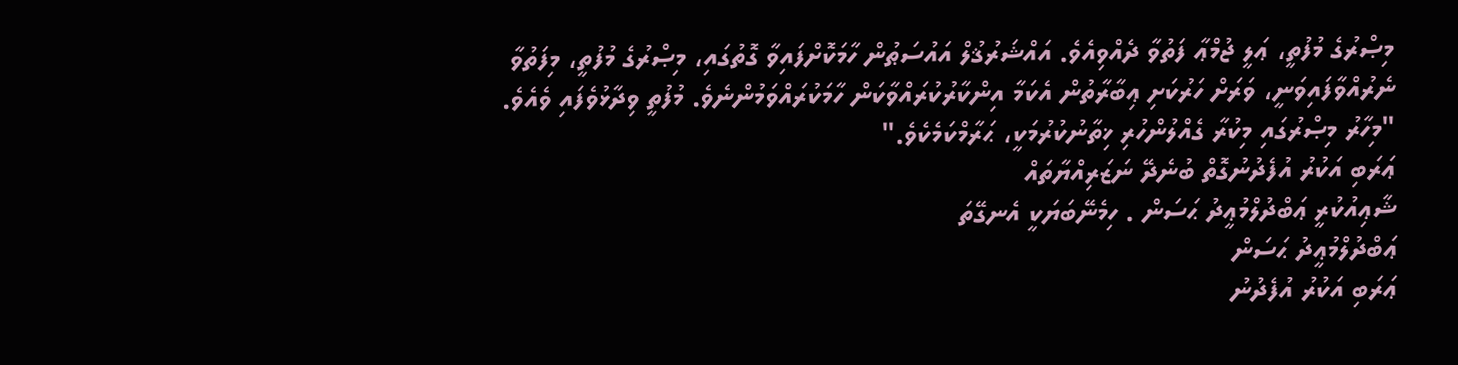މިޞްރުގެ މުފުތީ، ޢަލީ ޖުމްޢާ ފަތުވާ ދެއްވިއެވެ. އައްޝަރުޤުލް އައުސަޠުން ހާމަކޮށްފައިވާ ގޮތުގައި، މިޞްރުގެ މުފުތީ، މިފަތުވާ ނެރުއްވާފައިވަނީ، ވަރަށް ހަރުކަށި ޢިބާރާތުން އެކަމާ އިންކާރުކުރައްވާކަން ހާމަކުރައްވަމުންނެވެ. މުފުތީ ވިދާޅުވެފައި ވެއެވެ. "މިހާރު މިޞްރުގައި މިކުރާ ގެއްލުންހުރި ޚިތާނުކުރުމަކީ، ޙަރާމްކަމެކެވެ."
ޢަރަބި އަކުރު އުފެދުނުގޮތް ބުނެދޭ ނަޒަރިއްޔާތައް
ޝާޢިއުކުރީ ޢަބްދުލްމުޢީދު ޙަސަން . ހިމެނޭބަޔަކީ އެނގޭތަ
ޢަބްދުލްމުޢީދު ޙަސަން
ޢަރަބި އަކުރު އުފެދުނު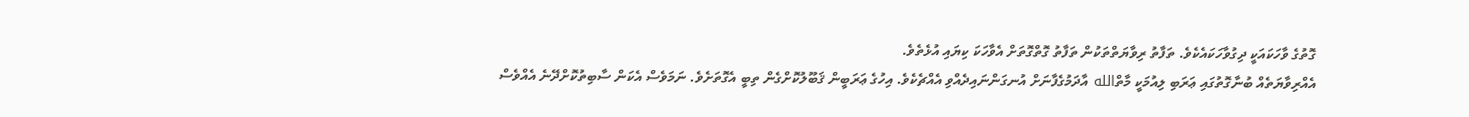ގޮތުގެ ވާހަކައަކީ ދިގުވާހަކައެކެވެ. ތަފާތު ރިވާޔަތްތަކުން ތަފާތު ގޮތްގޮތަށް އެވާހަކަ ކިޔައި އުޅެތެވެ.
އެއްރިވާޔަތެއް ބުނާގޮތުގައި ޢަރަބި ލިއުމަކީ މާތްالله އާދަމުގެފާނަށް އުނގަންނައިދެއްވި އެއްޗެކެވެ. އިހުގެ ޢަރަބީން ޤަބޫލުކޮށްގެން ތިބީ އެގޮތަށެވެ. ނަމަވެސް އެކަން ސާބިތުކޮށްދޭނެ އެއްވެސް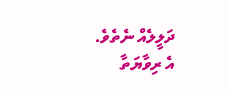ދަލީލެއް ނެތެވެ.
އެ ރިވާޔަތާ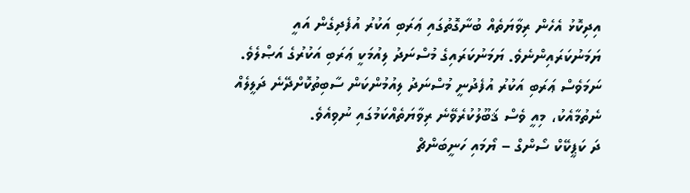އިދިކޮޅު އެހެން ރިވާޔަތެއް ބުނާގޮތުގައި ޢަރަބި އަކުރު އުފެދިގެން އައީ ޔަމަނުކަރައިންނެވެ. ޔަމަނުކަރައިގެ މުސްނަދު ލިއުމަކީ ޢަރަބި އަކުރުގެ އަޞްލެވެ. ނަމަވެސް ޢަރަބި އަކުރު އުފެދުނީ މުސްނަދު ލިއުމުންކަން ސާބިތުކޮށްދޭނެ ދަލީލެއް ނެތުމާއެކު، މިއީ ވެސް ޤަބޫލުކުރެވޭނެ ރިވާޔަތެއްކަމުގައި ނުވިއެވެ.
ދަ ކަޕީކޭކް ސޯންގް – ޔޯމައި ހަނީބަންޗް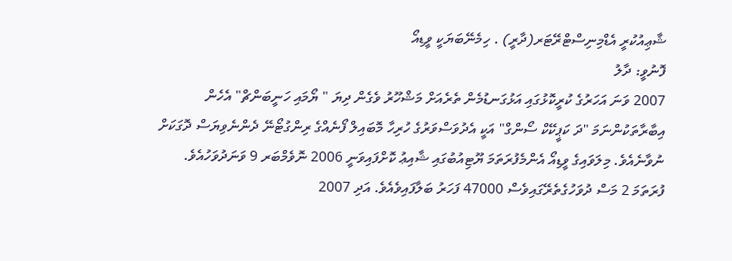ޝާޢިއުކުރީ އެޑްމިނިސްޓްރޭޓަރ(ދާރީ) . ހިމެނޭބަޔަކީ ވީޑިއޯ
ފޮނުވީ: ދާލު
2007 ވަނަ އަހަރުގެ ކުރީކޮޅުގައި އަޅުގަނޑުމެން ތެރެއަށް މަޝްހޫރު ވެގެން ދިޔަ " ޔޯމައި ހަނީބަންޗް" އެހެން އިބާރާތަކުންނަމަ "ދަ ކަޕީކޭކް ސޯންގް" އަކީ އެދުވަސްވަރުގެ ހުރިހާ މޮބައިލް ފޯނެއްގެ ރިންގުޓޯނޭ ދެންނެވިޔަސް ދޮގަކަށް ނުވާނެއެވެ. މިލަވައިގެ ވީޑިއޯ އެންމެފުރަތަމަ ޔޫޓިއުބުގައި ޝާއިޢު ކޮށްފައިވަނީ 2006 ނޮވެމްބަރ 9 ވަނަދުވަހުއެވެ. ފުރަތަމަ 2 މަސް ދުވަހުގެތެރޭގައިވެސް 47000 ފަހަރު ބަލާފައިވެއެވެ. އަދި 2007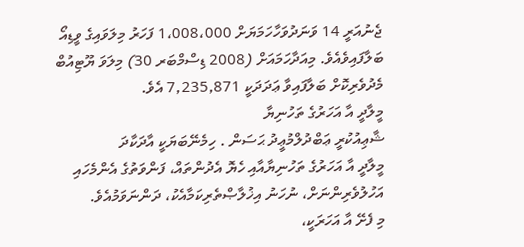ޖެނުއަރީ 14 ވަނަދުވަހާހަމަޔަށް 1،008،000 ފަހަރު މިލަވައިގެ ވީޑިއޯ ބަލާފައިވެއެވެ. މިއަދާހަމައަށް (2008 ޑިސްމްބަރ 30) މިލަވަ ޔޫޓިއުބް މެދުވެރިކޮށް ބަލާފައިވާ ޢަދަދަކީ 7,235,871 އެވެ.
މީލާދީ އާ އަހަރުގެ ތަހުނިޔާ
ޝާޢިއުކުރީ ޢަބްދުލްމުޢީދު ޙަސަން . ހިމެނޭބަޔަކީ އާދަކާދަ
މީލާދީ އާ އަހަރުގެ ތަހުނިޔާއާއި ހެޔޮ އެދުންތައް، ފަންވަތުގެ އެންމެހައި އަހުލުވެރިންނަށް، ނުހަނު އިޚުލާޞްތެރިކަމާއެކު، ދަންނަވަމުއެވެ.
މި ފެށޭ އާ އަހަރަކީ،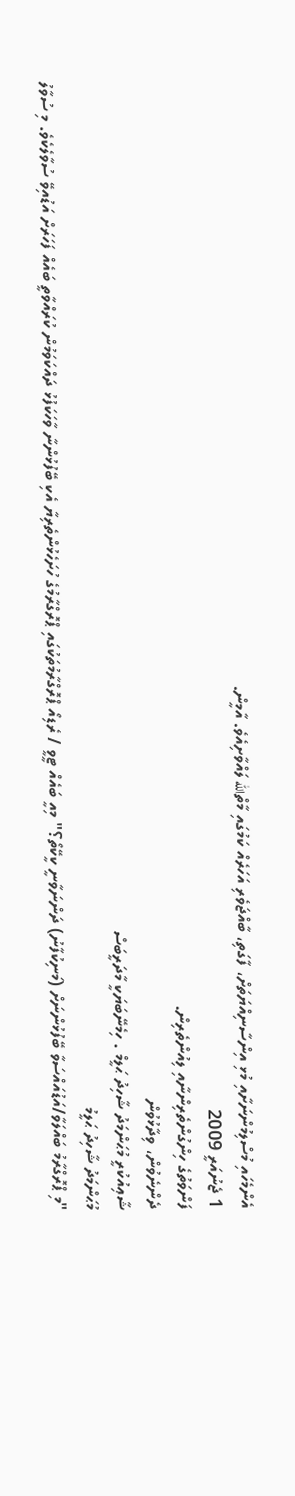އެންމެހައި މުސްލިމުންނަށާއި މުޅި އިންސާނިއްޔަތަށް، ފާގަތި، ބާއްޖަވެރި އަހަރެއް ކަމުގައި މާތްالله ލައްވާށިއެވެ. އާމީން.
1 ޖެނުއަރީ 2009
ފަންވަތުގެ ހިންގުންތެރިންނާއި ލިއުންތެރިން.
ދެންނެވުން، ވިދާޅުވުން
ޝާޢިއުކުރީ މުޙަންމަދު ޝާހިދު ޙަލީމް . ހިމެނޭބަޔަކީ މާދަރީބަސް
މުޙަންމަދު ޝާހިދު ޙަލީމު
"މި ޕްރޮގްރާމު ބައްލަވާ/އަޑުއައްސަވާ ބޭފުޅުންނަށް (މަނިކުފާނު) ދަންނަވާނީ ކީކޭތޯ؟" މިއީ ބައެއް ޓީވީ / ރެޑިއޯ ޕްރޮގްރާމުތަކުގައި ޕްރޮގްރާމުގެ ހުށަހެޅުންތެރިޔާ އެކި ބޭފުޅުންނާ ވާހަކަފުޅު ދައްކަވަމުން ކުރައްވާތީ ބައެއް ފަހަރަށް އަޑުއިވޭ ސުވާލެކެވެ. މި ސުވާލު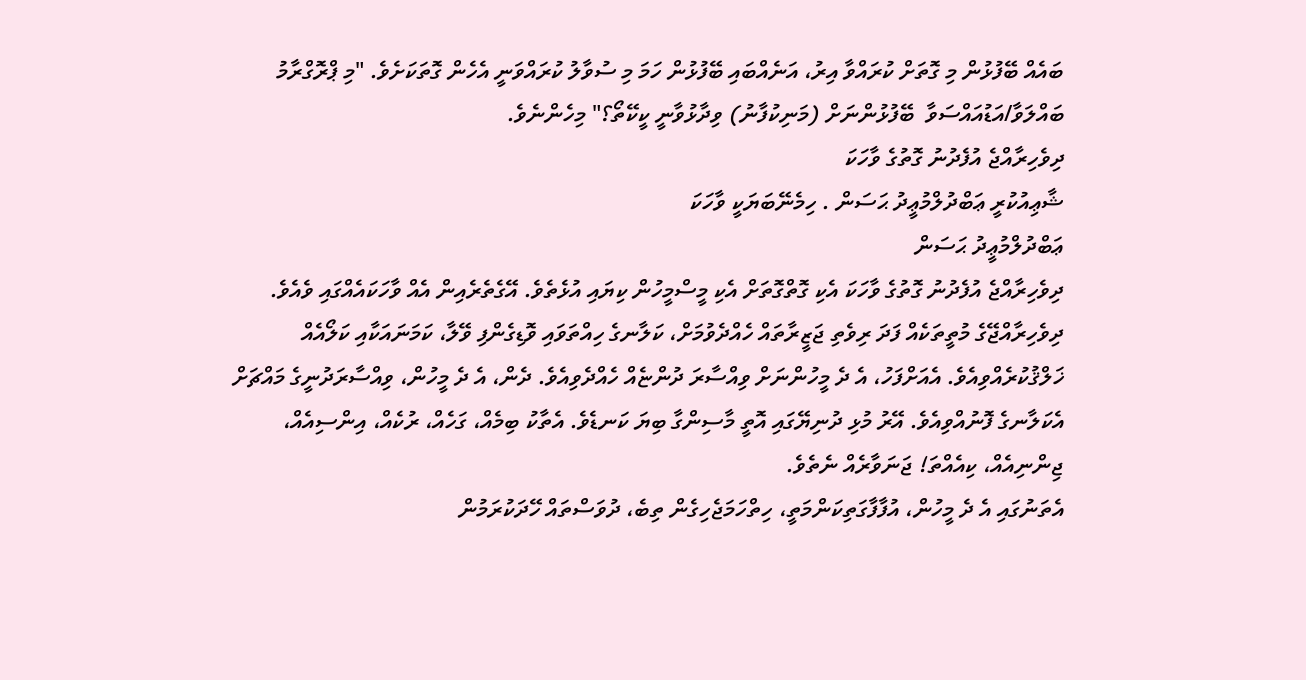ބައެއް ބޭފުޅުން މި ގޮތަށް ކުރައްވާ އިރު، އަނެއްބައި ބޭފުޅުން ހަމަ މި ސުވާލު ކުރައްވަނީ އެހެން ގޮތަކަށެވެ. "މި ޕްރޮގްރާމު ބައްލަވާ/އަޑުއައްސަވާ  ބޭފުޅުންނަށް (މަނިކުފާނު) ވިދާޅުވާނީ ކީކޭތޯ؟" މިހެންނެވެ.
ދިވެހިރާއްޖެ އުފެދުނު ގޮތުގެ ވާހަކަ
ޝާޢިއުކުރީ ޢަބްދުލްމުޢީދު ޙަސަން . ހިމެނޭބަޔަކީ ވާހަކަ
ޢަބްދުލްމުޢީދު ޙަސަން
ދިވެހިރާއްޖެ އުފެދުނު ގޮތުގެ ވާހަކަ އެކި ގޮތްގޮތަށް އެކި މީސްމީހުން ކިޔައި އުޅެތެވެ. އޭގެތެރެއިން އެއް ވާހަކައެއްގައި ވެއެވެ.
ދިވެހިރާއްޖޭގެ މުތީތަކެއް ފަދަ ރިވެތި ޖަޒީރާތައް ހެއްދެވުމަށް، ކަލާނގެ ހިއްތަވައި ވޮޑިގެންފި ވޭލާ، ކަމަނައަކާއި ކަލޯއެއް ޚަލްޤުކުރެއްވިއެވެ. އެއަށްފަހު، އެ ދެ މީހުންނަށް ވިއްސާރަ ދުންޏެއް ހެއްދެވިއެވެ. ދެން، އެ ދެ މީހުން، ވިއްސާރަދުނީގެ މައްޗަށް އެކަލާނގެ ފޮނުއްވިއެވެ. އޭރު މުޅި ދުނިޔޭގައި އޮތީ މާސިންގާ ބިޔަ ކަނޑެވެ. އެތާކު ބިމެއް، ގަހެއް، ރުކެއް، އިންސިއެއް، ޖިންނިއެއް، ކިއެއްތަ! ޖަނަވާރެއް ނެތެވެ.
އެތަނުގައި އެ ދެ މީހުން، އުފާފާގަތިކަންމަތީ، ހިތްހަމަޖެހިގެން ތިބެ، ދުވަސްތައް ހޭދަކުރަމުން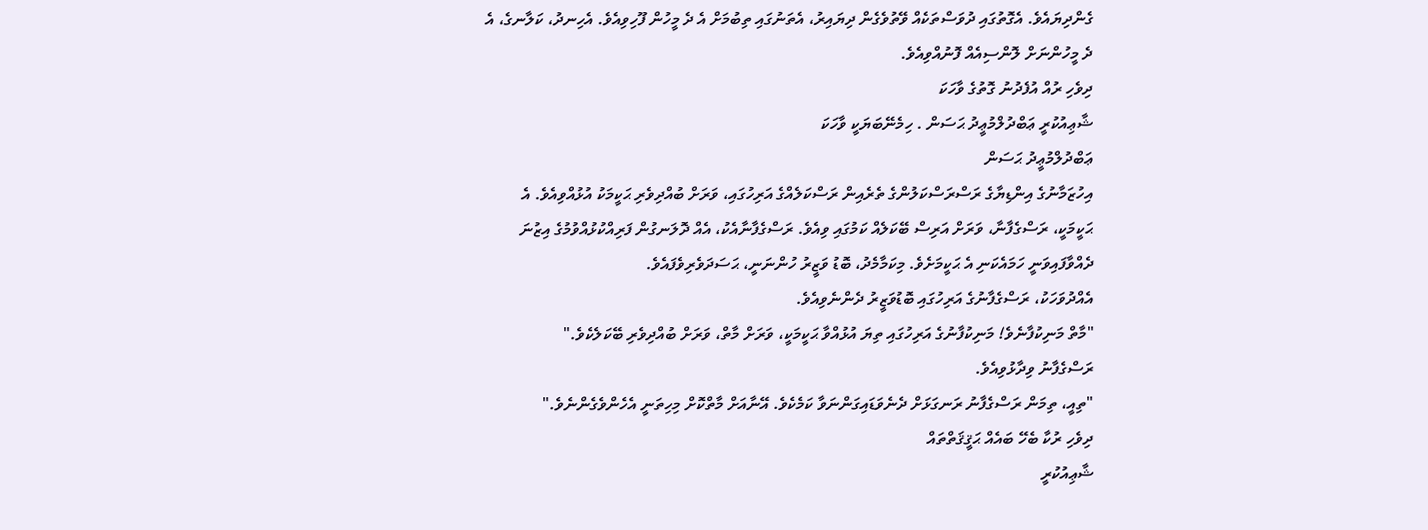ގެންދިޔައެވެ. އެގޮތުގައި ދުވަސްތަކެއް ވޭތުވެގެން ދިޔައިރު، އެތަނުގައި ތިބުމަށް އެ ދެ މީހުން ފޫހިވިއެވެ. އެހިނދު، ކަލާނގެ، އެ ދެ މީހުންނަށް ލޮންސިއެއް ފޮނުއްވިއެވެ.
ދިވެހި ރުއް އުފެދުނު ގޮތުގެ ވާހަކަ
ޝާޢިއުކުރީ ޢަބްދުލްމުޢީދު ޙަސަން . ހިމެނޭބަޔަކީ ވާހަކަ
ޢަބްދުލްމުޢީދު ޙަސަން
އިހުޒަމާނުގެ އިންޑިޔާގެ ރަސްރަސްކަލުންގެ ތެރެއިން ރަސްކަލެއްގެ އަރިހުގައި، ވަރަށް ބުއްދިވެރި ޙަކީމަކު އުޅުއްވިއެވެ. އެ ޙަކީމަކީ، ރަސްގެފާނާ، ވަރަށް އަރިސް ބޭކަލެއް ކަމުގައި ވިއެވެ. ރަސްގެފާނާއެކު، އެއް ދޮލަނގުން ފަރިއްކުޅުއްވުމުގެ އިޒުނަ ދެއްވާފައިވަނީ ހަމައެކަނި އެ ޙަކީމަށެވެ. މިކަމާމެދު، ބޮޑު ވަޒީރު ހުންނަނީ، ޙަސަދަވެރިވެފައެވެ.
އެއްދުވަހަކު، ރަސްގެފާނުގެ އަރިހުގައި ބޮޑުވަޒީރު ދެންނެވިއެވެ.
"މާތް މަނިކުފާނެވެ! މަނިކުފާނުގެ އަރިހުގައި ތިޔަ އުޅުއްވާ ޙަކީމަކީ، ވަރަށް މާތް، ވަރަށް ބުއްދިވެރި ބޭކަލެކެވެ."
ރަސްގެފާނު ވިދާޅުވިއެވެ.
"ތިއީ، ތިމަން ރަސްގެފާނު ރަނގަޅަށް ދެނެވަޑައިގަންނަވާ ކަމެކެވެ. އޭނާއަށް މާތްކޮށް މިހިތަނީ އެހެންވެގެންނެވެ."
ދިވެހި ރުކާ ބެހޭ ބައެއް ޙަޤީޤަތްތައް
ޝާޢިއުކުރީ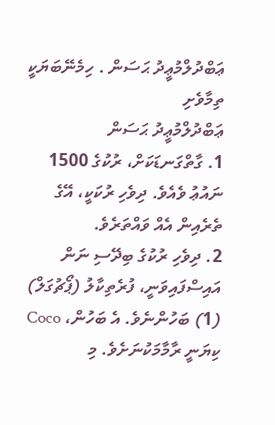ޢަބްދުލްމުޢީދު ޙަސަން . ހިމެނޭބަޔަކީ ތިމާވެށި
ޢަބްދުލްމުޢީދު ޙަސަން
1. ގާތްގަނޑަކަށް، ރުކުގެ 1500 ނައުޢު ވެއެވެ. ދިވެހި ރުކަކީ، އޭގެ ތެރެއިން އެއް ވައްތަރެވެ.
2. ދިވެހި ރުކުގެ ބިދޭސި ނަން އައިސްފައިވަނީ، ފުރެތިކާލު (ޕޯޗުގަލް) (1) ބަހުންނެވެ. އެ ބަހުން، Coco ކިޔަނީ ރާމާމަކުނަށެވެ. މި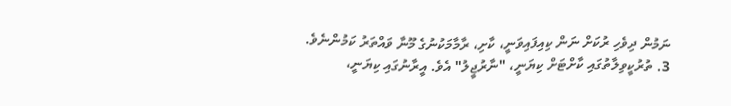ނަމުން ދިވެހި ރުކަށް ނަން ކިއިފައިވަނީ، ކާށި، ރާމާމަކުނުގެ މޫނާ ވައްތަރު ކަމުންނެވެ.
3. ތުރުކީވިލާތުގައި ކާށްޓަށް ކިޔަނީ، "ނާރުޖީލު" އެވެ. އީރާނުގައި ކިޔަނީ،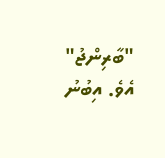"ބާރިންޖު" އެވެ. އިބުނު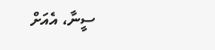ސީނާ، އެއަށް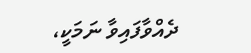ދެއްވާފައިވާ ނަމަކީ،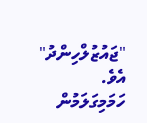"ޖައުޒުލްހިންދު" އެވެ.
ހަމަމިގަލަމުން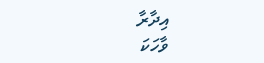އިދާރާ
ވާހަކަ